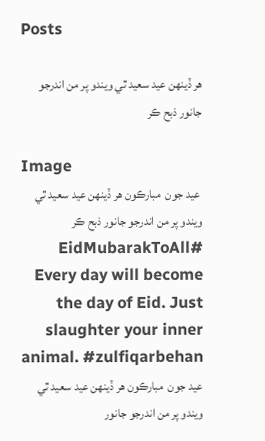Posts

ھر ڏينھن عيد سعيد ٿي ويندو پر من اندرجو جانور ذبح ڪر

Image
 عيد جون  مبارڪون ھر ڏينھن عيد سعيد ٿي ويندو پر من اندرجو جانور ذبح ڪر #EidMubarakToAll  Every day will become the day of Eid. Just slaughter your inner animal. #zulfiqarbehan   عيد جون  مبارڪون ھر ڏينھن عيد سعيد ٿي ويندو پر من اندرجو جانور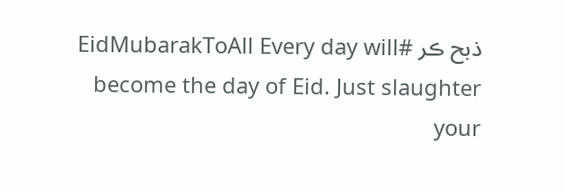ذبح ڪر #EidMubarakToAll Every day will become the day of Eid. Just slaughter your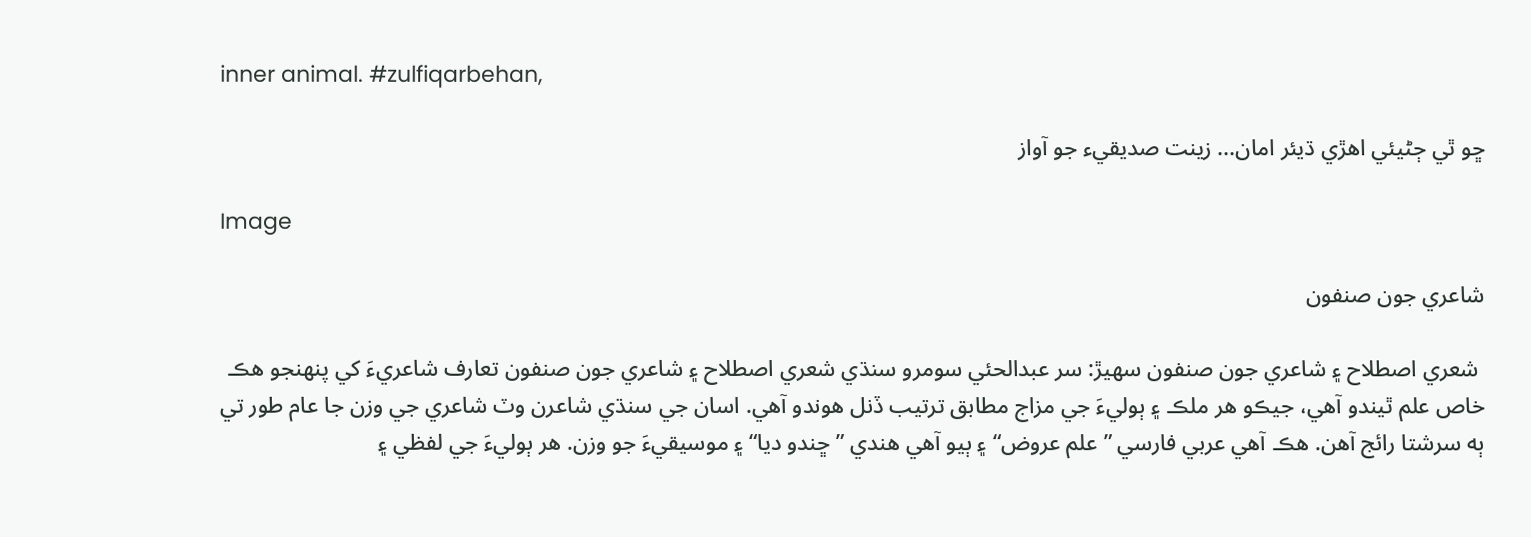inner animal. #zulfiqarbehan,

ڇو ٿي ڄڻيئي اھڙي ڌيئر امان... زينت صديقيء جو آواز

Image

شاعري جون صنفون

 شعري اصطلاح ۽ شاعري جون صنفون سهيڙ: سر عبدالحئي سومرو سنڌي شعري اصطلاح ۽ شاعري جون صنفون تعارف شاعريءَ کي پنهنجو هڪ خاص علم ٿيندو آهي، جيڪو هر ملڪ ۽ ٻوليءَ جي مزاج مطابق ترتيب ڏنل هوندو آهي. اسان جي سنڌي شاعرن وٽ شاعري جي وزن جا عام طور تي ٻه سرشتا رائج آهن. هڪ آهي عربي فارسي ” علم عروض“ ۽ ٻيو آهي هندي ” ڇندو ديا“ ۽ موسيقيءَ جو وزن. هر ٻوليءَ جي لفظي ۽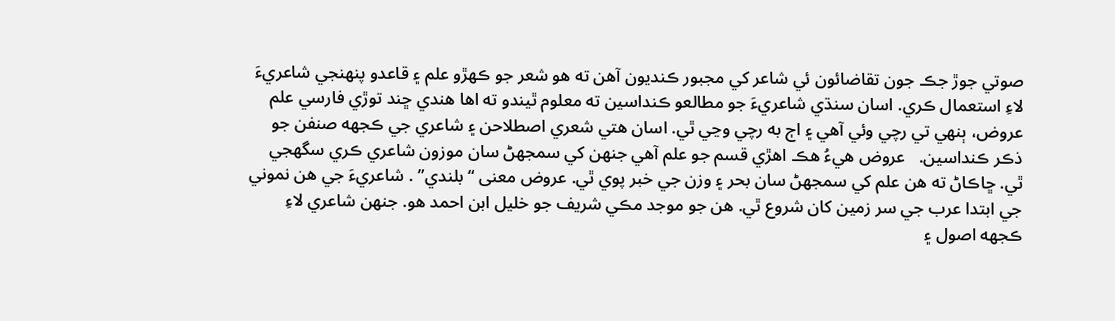صوتي جوڙ جڪ جون تقاضائون ئي شاعر کي مجبور ڪنديون آهن ته هو شعر جو ڪهڙو علم ۽ قاعدو پنهنجي شاعريءَ لاءِ استعمال ڪري. اسان سنڌي شاعريءَ جو مطالعو ڪنداسين ته معلوم ٿيندو ته اها هندي ڇند توڙي فارسي علم عروض، ٻنهي تي رچي وئي آهي ۽ اڄ به رچي وڃي ٿي. اسان هتي شعري اصطلاحن ۽ شاعري جي ڪجھه صنفن جو ذڪر ڪنداسين.   عروض هيءُ هڪ اهڙي قسم جو علم آهي جنهن کي سمجھڻ سان موزون شاعري ڪري سگھجي ٿي. ڇاڪاڻ ته هن علم کي سمجھڻ سان بحر ۽ وزن جي خبر پوي ٿي. عروض معنى “بلندي” . شاعريءَ جي هن نموني جي ابتدا عرب جي سر زمين کان شروع ٿي. هن جو موجد مڪي شريف جو خليل ابن احمد هو. جنهن شاعري لاءِ ڪجهه اصول ۽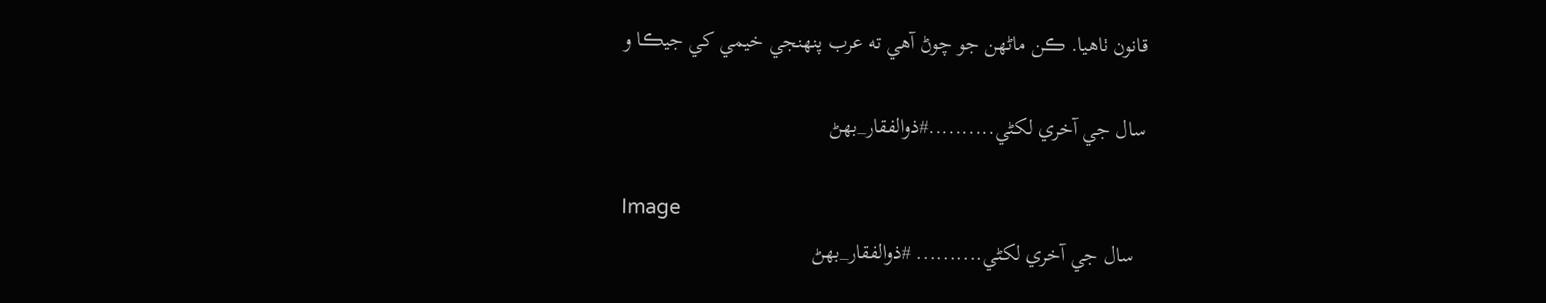قانون ٺاهيا. ڪن ماڻهن جو چوڻ آهي ته عرب پنهنجي خيمي کي جيڪا و

سال جي آخري لکڻي..........#ذوالفقار_بھڻ

Image
  سال جي آخري لکڻي.......... #ذوالفقار_بھڻ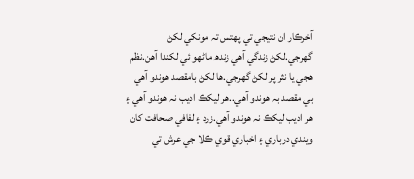آخرڪار ان نتيجي تي پھتس تہ مونکي لکڻ گھرجي.لکڻ زندگي آھي زندھ ماڻھو ئي لکندا آھن.نظم ھجي يا نثر پر لکڻ گھرجي.ھا لکڻ بامقصد ھوندو آھي بي مقصد بہ ھوندو آھي..ھر ليکڪ اديب نہ ھوندو آھي ۽ ھر اديب ليکڪ نہ ھوندو آھي.زرد ۽ لفافي صحافت کان ويندي درباري ۽ اخباري قوي ڪلا جي عرش تي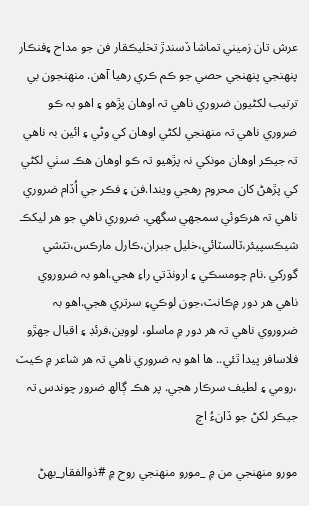عرش تان زميني تماشا ڏسندڙ تخليڪقار فن جو مداح ۽فنڪار پنھنجي پنھنجي حصي جو ڪم ڪري رھيا آھن. منھنجون بي ترتيب لکڻيون ضروري ناھي تہ اوھان پڙھو ۽ اھو بہ ڪو ضروري ناھي تہ منھنجي لکڻي اوھان کي وڻي ۽ ائين بہ ناھي تہ جيڪر اوھان مونکي نہ پڙھيو تہ ڪو اوھان ھڪ سٺي لکڻي کي پڙھڻ کان محروم رھجي ويندا.فن ۽ فڪر جي اُڏام ضروري ناھي تہ ھرڪوئي سمجھي سگھي. ضروري ناھي جو ھر ليکڪ شيڪسپيئر،ٽالسٽائي،خليل جبران،ڪارل مارڪس،نٽشي گورکي .نام چومسڪي ۽ ارونڌتي راءِ ھجي.اھو بہ ضروروي ناھي ھر دور ۾ڪانٽ،جون لوڪي۽ سرتري ھجي.اھو بہ ضروروي ناھي تہ ھر دور ۾ ماسلو، لووين،فرئڊ ۽ اقبال جھڙو فلاسافر پيدا ٿئي.. ھا اھو بہ ضروري ناھي تہ ھر شاعر ۾ ڪيٽ ،رومي ۽ لطيف سرڪار ھجي. پر ھڪ ڳالھ ضرور چوندس تہ جيڪر لکڻ جو ڏانءُ اچ

مورو منھنجي من ۾ _مورو منھنجي روح ۾ #ذوالفقار_بھڻ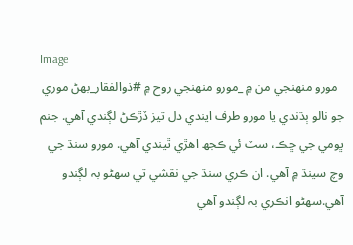Image
  مورو منھنجي من ۾ _مورو منھنجي روح ۾ #ذوالفقار_بھڻ موري جو نالو ٻڌندي يا مورو طرف ايندي دل تيز ڏڙڪڻ لڳندي آھي. جنم ڀومي جي ڇڪ، سٽ ئي ڪجھ اھڙي ٿيندي آھي. مورو سنڌ جي وچ سينڌ ۾ آھي. ان ڪري سنڌ جي نقشي تي سھڻو بہ لڳندو آھي.سھڻو انڪري بہ لڳندو آھي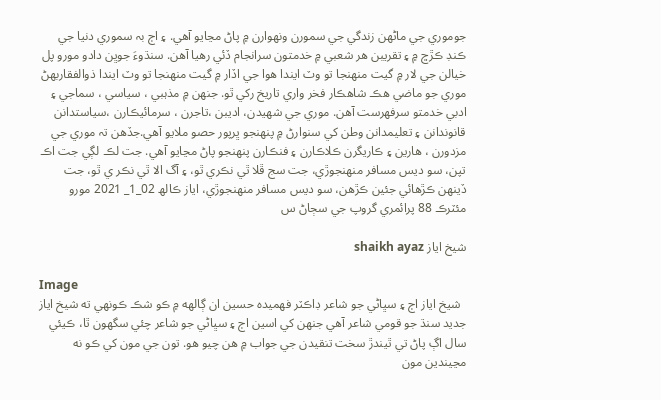جوموري جي ماڻھن زندگي جي سمورن ونھوارن ۾ پاڻ مڃايو آھي. ۽ اڄ بہ سموري دنيا جي ڪنڊ ڪڙڇ ۾ ۽ تقريبن ھر شعبي ۾ خدمتون سرانجام ڏئي رھيا آھن. سنڌوءَ جوڀن دادو مورو پل خيالن جي لار ۾ گيت منھنجا تو وٽ ايندا ھوا جي اڏار ۾ گيت منھنجا تو وٽ ايندا‌ ذوالفقاربھڻ موري جو ماضي ھڪ شاھڪار فخر واري تاريخ رکي ٿو. جنھن ۾ مذہبي ، سياسي ، سماجي ۽ ادبي خدمتو سرفھرست آھن. موري جي شھيدن، اديبن ،تاجرن ، سرمائيڪارن ،سياستدانن قانوندانن ۽ تعليمدانن وطن کي سنوارڻ ۾ پنھنجو ڀرپور حصو ملايو آھي.جڏھن تہ موري جي مزدورن ، ھارين ۽ ڪاريگرن ڪلاڪارن ۽ فنڪارن پنھنجو پاڻ مڃايو آھي. جت لڪ لڳي جت اڪ تپن، سو ديس مسافر منهنجوڙي، جت سج ڦلا ٿي نڪري ٿو، ۽ آگ الا ٿي نڪر ي ٿو، جت ڏينهن ڪڙهائي جئين ڪڙهن، سو ديس مسافر منهنجوڙي، اياز ڪالھ 02_1_ 2021 مورو مئٽرڪ 88 پرائمري گروپ جي سڄاڻ س

شيخ اياز shaikh ayaz

Image
  شيخ اياز اڄ ۽ سڀاڻي جو شاعر ڊاڪٽر فهميده حسين ان ڳالهه ۾ ڪو شڪ ڪونهي ته شيخ اياز جديد سنڌ جو قومي شاعر آهي جنهن کي اسين اڄ ۽ سڀاڻي جو شاعر چئي سگهون ٿا، ڪيئي سال اڳ پاڻ تي ٿيندڙ سخت تنقيدن جي جواب ۾ هن چيو هو. تون جي مون کي ڪو نه مڃيندين مون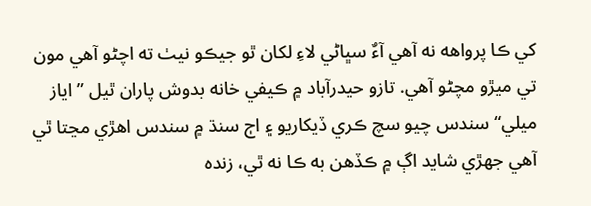کي ڪا پرواهه نه آهي آءٌ سڀاڻي لاءِ لکان ٿو جيڪو نيٺ ته اچڻو آهي مون تي ميڙو مچڻو آهي. تازو حيدرآباد ۾ ڪيفي خانه بدوش پاران ٿيل ”اياز ميلي“ سندس چيو سچ ڪري ڏيکاريو ۽ اڄ سنڌ ۾ سندس اهڙي مڃتا ٿي آهي جهڙي شايد اڳ ۾ ڪڏهن به ڪا نه ٿي، زنده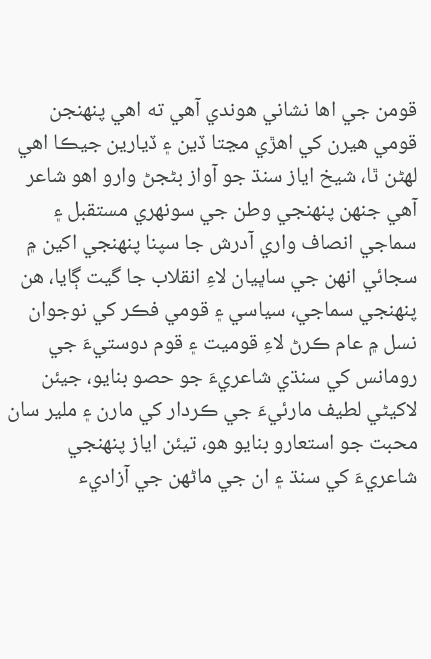قومن جي اها نشاني هوندي آهي ته اهي پنهنجن قومي هيرن کي اهڙي مڃتا ڏين ۽ ڏيارين جيڪا اهي لهڻن ٿا، شيخ اياز سنڌ جو آواز بڻجڻ وارو اهو شاعر آهي جنهن پنهنجي وطن جي سونهري مستقبل ۽ سماجي انصاف واري آدرش جا سپنا پنهنجي اکين ۾ سجائي انهن جي ساڀيان لاءِ انقلاب جا گيت ڳايا، هن پنهنجي سماجي، سياسي ۽ قومي فڪر کي نوجوان نسل ۾ عام ڪرڻ لاءِ قوميت ۽ قوم دوستيءَ جي رومانس کي سنڌي شاعريءَ جو حصو بنايو، جيئن لاکيڻي لطيف مارئيءَ جي ڪردار کي مارن ۽ ملير سان محبت جو استعارو بنايو هو، تيئن اياز پنهنجي شاعريءَ کي سنڌ ۽ ان جي ماڻهن جي آزاديء